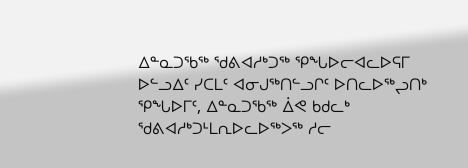ᐃᓐᓇᑐᖃᖅ ᖁᕕᐊᓱᒃᑐᖅ ᕿᖓᐅᓕᐊᓚᐅᕋᒥ
ᐅᓪᓗᐃᑦ ᓯᑕᒪᑦ ᐊᓂᒍᖅᑎᓪᓗᒋᑦ ᐅᑎᓚᐅᖅᖢᑎᒃ ᕿᖓᐅᒥᑦ, ᐃᓐᓇᑐᖃᖅ ᐄᕙ ᑲᑯᓚᒃ ᖁᕕᐊᓱᒃᑐᒻᒪᕆᐅᓚᐅᖅᐳᖅ ᓱᓕ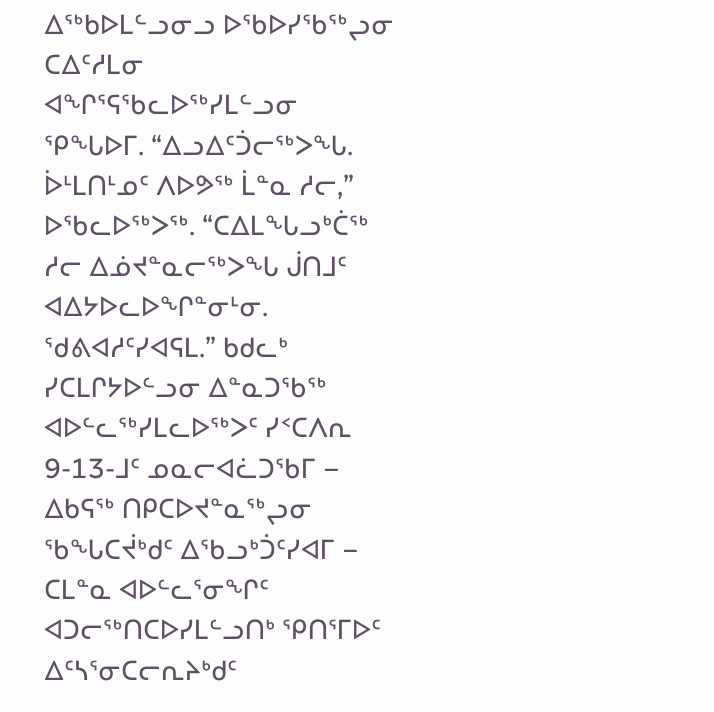ᐃᖅᑲᐅᒪᓪᓗᓂᓗ ᐅᖃᐅᓯᖃᖅᖢᓂ ᑕᐃᑦᓱᒪᓂ ᐊᖏᕐᕋᖃᓚᐅᖅᓯᒪᓪᓗᓂ ᕿᖓᐅᒥ. “ᐃᓗᐃᑦᑑᓕᖅᐳᖓ. ᐆᒻᒪᑎᒻᓄᑦ ᐱᐅᕗᖅ ᒫᓐᓇ ᓱᓕ,” ᐅᖃᓚᐅᖅᐳᖅ. “ᑕᐃᒪᖓᓗᒃᑖᖅ ᓱᓕ ᐃᓅᔪᓐᓇᓕᖅᐳᖓ ᒎᑎᒧᑦ ᐊᐃᔭᐅᓚᐅᖏᓐᓂᒻᓂ. ᖁᕕᐊᓱᑦᓯᐊᕋᒪ.” ᑲᑯᓚᒃ ᓯᑕᒪᒋᔭᐅᓪᓗᓂ ᐃᓐᓇᑐᖃᖅ ᐊᐅᓪᓚᖅᓯᒪᓚᐅᖅᐳᑦ ᓯᑉᑕᐱᕆ 9-13-ᒧᑦ ᓄᓇᓕᐊᓛᑐᖃᒥ − ᐃᑲᕋᖅ ᑎᑭᑕᐅᔪᓐᓇᖅᖢᓂ ᖃᖓᑕᔫᒃᑯᑦ ᐃᖃᓗᒃᑑᑦᓯᐊᒥ − ᑕᒪᓐᓇ ᐊᐅᓪᓚᕐᓂᖏᑦ ᐊᑐᓕᖅᑎᑕᐅᓯᒪᓪᓗᑎᒃ ᕿᑎᕐᒥᐅᑦ ᐃᑦᓴᕐᓂᑕᓕᕆᔨᒃᑯᑦ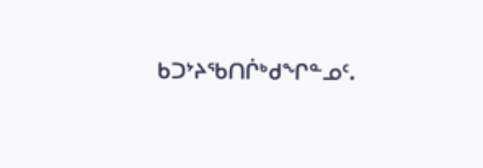ᑲᑐᔾᔨᖃᑎᒌᒃᑯᖏᓐᓄᑦ.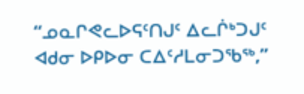“ᓄᓇᒋᕙᓚᐅᕋᑦᑎᒍᑦ ᐃᓚᒌᒃᑐᒍᑦ ᐊᑯᓂ ᐅᑭᐅᓂ ᑕᐃᑦᓱᒪᓂᑐᖃᖅ,”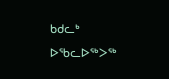ᑲᑯᓚᒃ ᐅᖃᓚᐅᖅᐳᖅ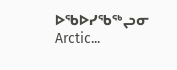ᐅᖃᐅᓯᖃᖅᖢᓂ Arctic...